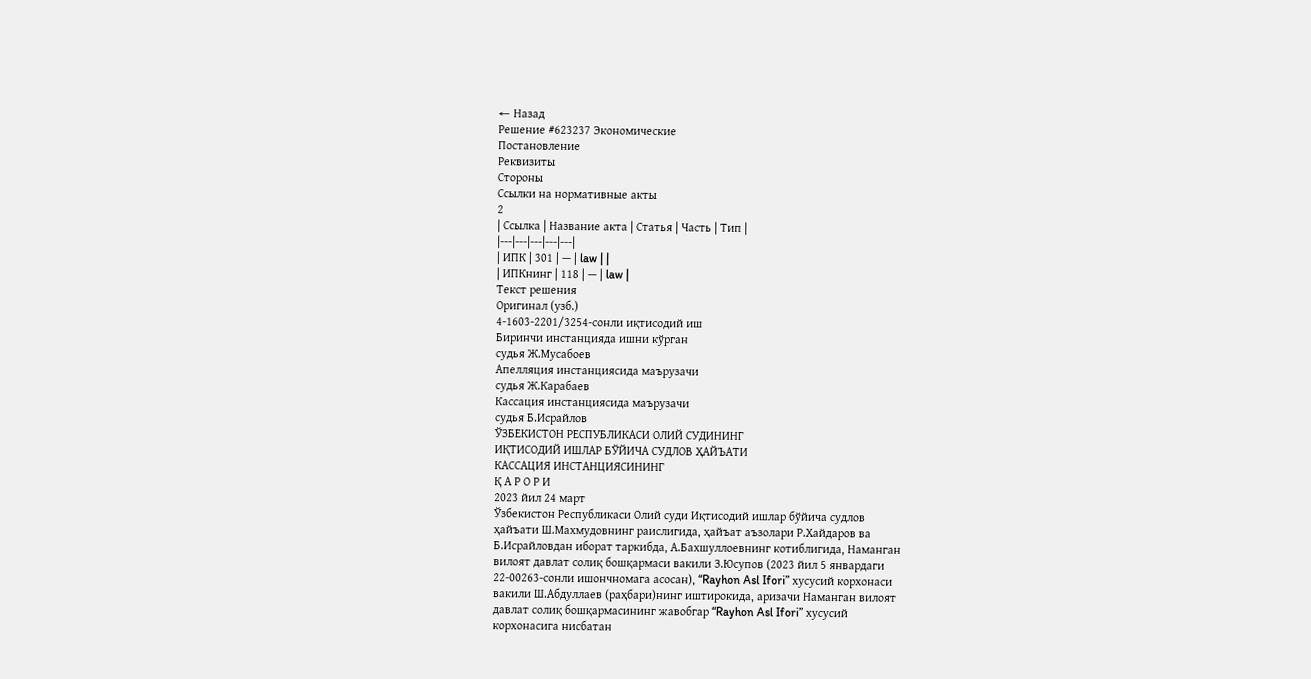← Назад
Решение #623237 Экономические
Постановление
Реквизиты
Стороны
Ссылки на нормативные акты
2
| Ссылка | Название акта | Статья | Часть | Тип |
|---|---|---|---|---|
| ИПК | 301 | — | law | |
| ИПКнинг | 118 | — | law |
Текст решения
Оригинал (узб.)
4-1603-2201/3254-сонли иқтисодий иш
Биринчи инстанцияда ишни кўрган
судья Ж.Мусабоев
Апелляция инстанциясида маърузачи
судья Ж.Карабаев
Кассация инстанциясида маърузачи
судья Б.Исрайлов
ЎЗБЕКИСТОН РЕСПУБЛИКАСИ ОЛИЙ СУДИНИНГ
ИҚТИСОДИЙ ИШЛАР БЎЙИЧА СУДЛОВ ҲАЙЪАТИ
КАССАЦИЯ ИНСТАНЦИЯСИНИНГ
Қ А Р О Р И
2023 йил 24 март
Ўзбекистон Республикаси Олий суди Иқтисодий ишлар бўйича судлов
ҳайъати Ш.Махмудовнинг раислигида, ҳайъат аъзолари Р.Хайдаров ва
Б.Исрайловдан иборат таркибда, А.Бахшуллоевнинг котиблигида, Наманган
вилоят давлат солиқ бошқармаси вакили З.Юсупов (2023 йил 5 январдаги
22-00263-сонли ишончномага асосан), “Rayhon Asl Ifori” хусусий корхонаси
вакили Ш.Абдуллаев (раҳбари)нинг иштирокида, аризачи Наманган вилоят
давлат солиқ бошқармасининг жавобгар “Rayhon Asl Ifori” хусусий
корхонасига нисбатан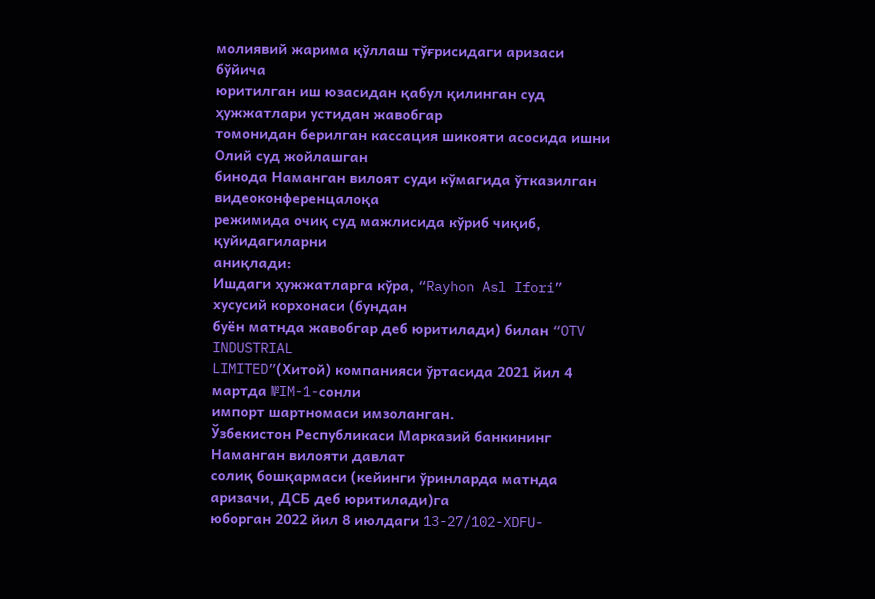молиявий жарима қўллаш тўғрисидаги аризаси бўйича
юритилган иш юзасидан қабул қилинган суд ҳужжатлари устидан жавобгар
томонидан берилган кассация шикояти асосида ишни Олий суд жойлашган
бинода Наманган вилоят суди кўмагида ўтказилган видеоконференцалоқа
режимида очиқ суд мажлисида кўриб чиқиб, қуйидагиларни
аниқлади:
Ишдаги ҳужжатларга кўра, “Rayhon Asl Ifori” хусусий корхонаси (бундан
буён матнда жавобгар деб юритилади) билан “OTV INDUSTRIAL
LIMITED”(Хитой) компанияси ўртасида 2021 йил 4 мартда №IM-1-сонли
импорт шартномаси имзоланган.
Ўзбекистон Республикаси Марказий банкининг Наманган вилояти давлат
солиқ бошқармаси (кейинги ўринларда матнда аризачи, ДСБ деб юритилади)га
юборган 2022 йил 8 июлдаги 13-27/102-XDFU-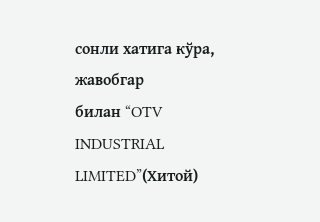сонли хатига кўра, жавобгар
билан “OTV INDUSTRIAL LIMITED”(Хитой)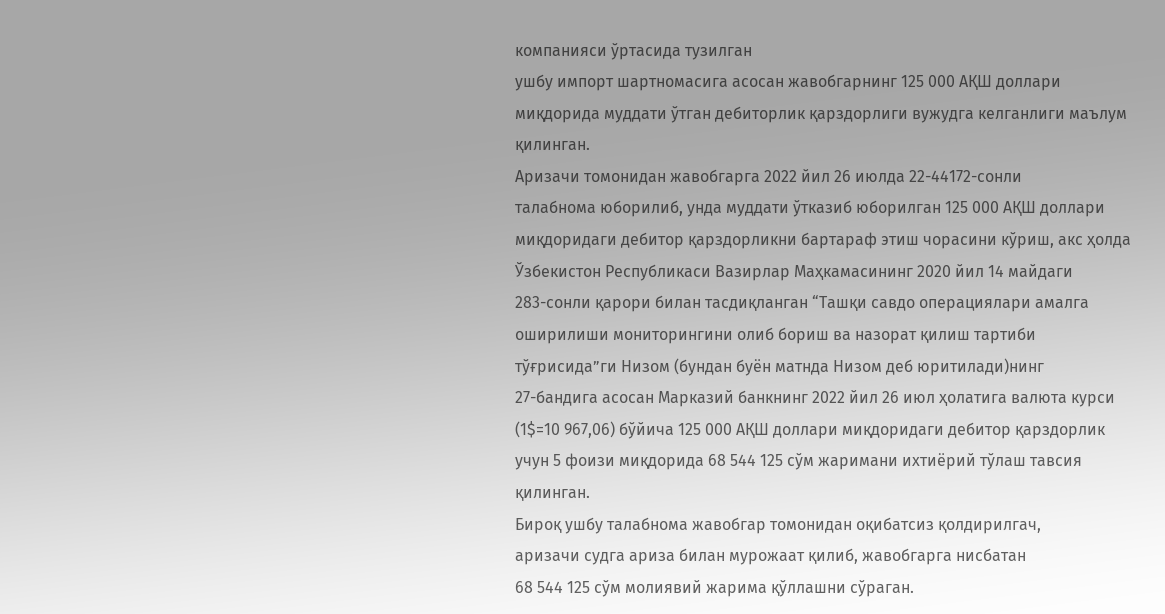компанияси ўртасида тузилган
ушбу импорт шартномасига асосан жавобгарнинг 125 000 АҚШ доллари
миқдорида муддати ўтган дебиторлик қарздорлиги вужудга келганлиги маълум
қилинган.
Аризачи томонидан жавобгарга 2022 йил 26 июлда 22-44172-сонли
талабнома юборилиб, унда муддати ўтказиб юборилган 125 000 АҚШ доллари
миқдоридаги дебитор қарздорликни бартараф этиш чорасини кўриш, акс ҳолда
Ўзбекистон Республикаси Вазирлар Маҳкамасининг 2020 йил 14 майдаги
283-сонли қарори билан тасдиқланган “Ташқи савдо операциялари амалга
оширилиши мониторингини олиб бориш ва назорат қилиш тартиби
тўғрисида”ги Низом (бундан буён матнда Низом деб юритилади)нинг
27-бандига асосан Марказий банкнинг 2022 йил 26 июл ҳолатига валюта курси
(1$=10 967,06) бўйича 125 000 АҚШ доллари миқдоридаги дебитор қарздорлик
учун 5 фоизи миқдорида 68 544 125 сўм жаримани ихтиёрий тўлаш тавсия
қилинган.
Бироқ ушбу талабнома жавобгар томонидан оқибатсиз қолдирилгач,
аризачи судга ариза билан мурожаат қилиб, жавобгарга нисбатан
68 544 125 сўм молиявий жарима қўллашни сўраган.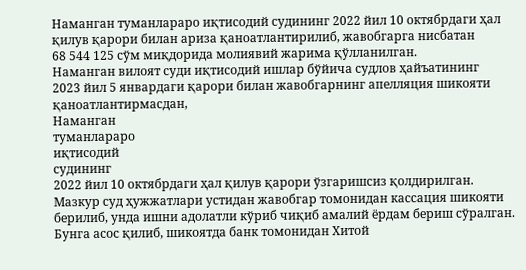Наманган туманлараро иқтисодий судининг 2022 йил 10 октябрдаги ҳал
қилув қарори билан ариза қаноатлантирилиб, жавобгарга нисбатан
68 544 125 сўм миқдорида молиявий жарима қўлланилган.
Наманган вилоят суди иқтисодий ишлар бўйича судлов ҳайъатининг
2023 йил 5 январдаги қарори билан жавобгарнинг апелляция шикояти
қаноатлантирмасдан,
Наманган
туманлараро
иқтисодий
судининг
2022 йил 10 октябрдаги ҳал қилув қарори ўзгаришсиз қолдирилган.
Мазкур суд ҳужжатлари устидан жавобгар томонидан кассация шикояти
берилиб, унда ишни адолатли кўриб чиқиб амалий ёрдам бериш сўралган.
Бунга асос қилиб, шикоятда банк томонидан Хитой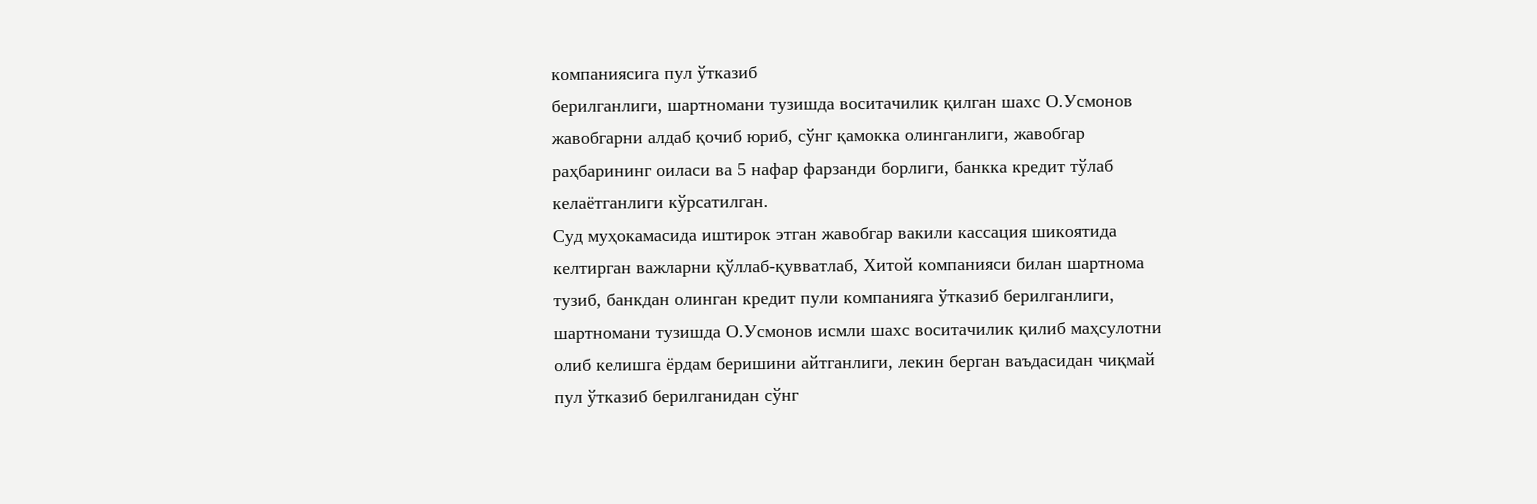компаниясига пул ўтказиб
берилганлиги, шартномани тузишда воситачилик қилган шахс О.Усмонов
жавобгарни алдаб қочиб юриб, сўнг қамокка олинганлиги, жавобгар
раҳбарининг оиласи ва 5 нафар фарзанди борлиги, банкка кредит тўлаб
келаётганлиги кўрсатилган.
Суд муҳокамасида иштирок этган жавобгар вакили кассация шикоятида
келтирган важларни қўллаб-қувватлаб, Хитой компанияси билан шартнома
тузиб, банкдан олинган кредит пули компанияга ўтказиб берилганлиги,
шартномани тузишда О.Усмонов исмли шахс воситачилик қилиб маҳсулотни
олиб келишга ёрдам беришини айтганлиги, лекин берган ваъдасидан чиқмай
пул ўтказиб берилганидан сўнг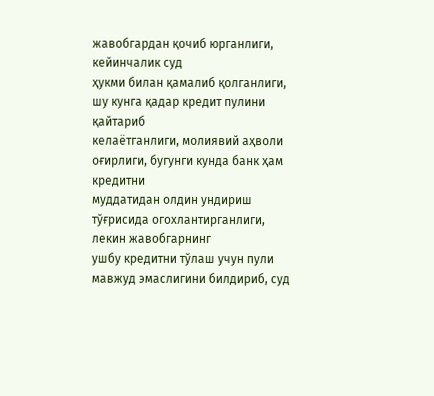жавобгардан қочиб юрганлиги, кейинчалик суд
ҳукми билан қамалиб қолганлиги, шу кунга қадар кредит пулини қайтариб
келаётганлиги, молиявий аҳволи оғирлиги, бугунги кунда банк ҳам кредитни
муддатидан олдин ундириш тўғрисида огохлантирганлиги, лекин жавобгарнинг
ушбу кредитни тўлаш учун пули мавжуд эмаслигини билдириб, суд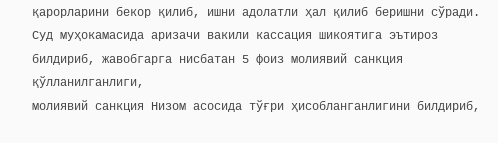қарорларини бекор қилиб, ишни адолатли ҳал қилиб беришни сўради.
Суд муҳокамасида аризачи вакили кассация шикоятига эътироз
билдириб, жавобгарга нисбатан 5 фоиз молиявий санкция қўлланилганлиги,
молиявий санкция Низом асосида тўғри ҳисобланганлигини билдириб,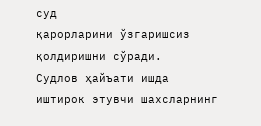суд
қарорларини ўзгаришсиз қолдиришни сўради.
Судлов ҳайъати ишда иштирок этувчи шахсларнинг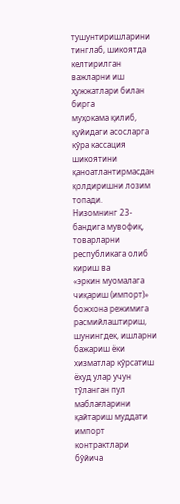тушунтиришларини
тинглаб, шикоятда келтирилган важларни иш ҳужжатлари билан бирга
муҳокама қилиб, қуйидаги асосларга кўра кассация шикоятини
қаноатлантирмасдан қолдиришни лозим топади.
Низомнинг 23-бандига мувофиқ, товарларни республикага олиб кириш ва
«эркин муомалага чиқариш (импорт)» божхона режимига расмийлаштириш,
шунингдек, ишларни бажариш ёки хизматлар кўрсатиш ёхуд улар учун
тўланган пул маблағларини қайтариш муддати импорт контрактлари бўйича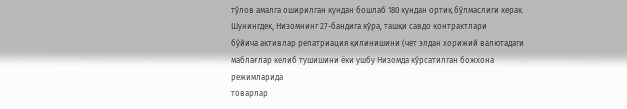тўлов амалга оширилган кундан бошлаб 180 кундан ортиқ бўлмаслиги керак.
Шунингдек, Низомнинг 27-бандига кўра, ташқи савдо контрактлари
бўйича активлар репатриация қилинишини (чет элдан хорижий валютадаги
маблағлар келиб тушишини ёки ушбу Низомда кўрсатилган божхона
режимларида
товарлар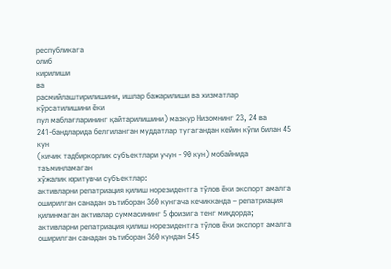республикага
олиб
кирилиши
ва
расмийлаштирилишини, ишлар бажарилиши ва хизматлар кўрсатилишини ёки
пул маблағларининг қайтарилишини) мазкур Низомнинг 23, 24 ва
241-бандларида белгиланган муддатлар тугагандан кейин кўпи билан 45 кун
(кичик тадбиркорлик субъектлари учун - 90 кун) мобайнида таъминламаган
хўжалик юритувчи субъектлар:
активларни репатриация қилиш норезидентга тўлов ёки экспорт амалга
оширилган санадан эътиборан 360 кунгача кечикканда – репатриация
қилинмаган активлар суммасининг 5 фоизига тенг миқдорда;
активларни репатриация қилиш норезидентга тўлов ёки экспорт амалга
оширилган санадан эътиборан 360 кундан 545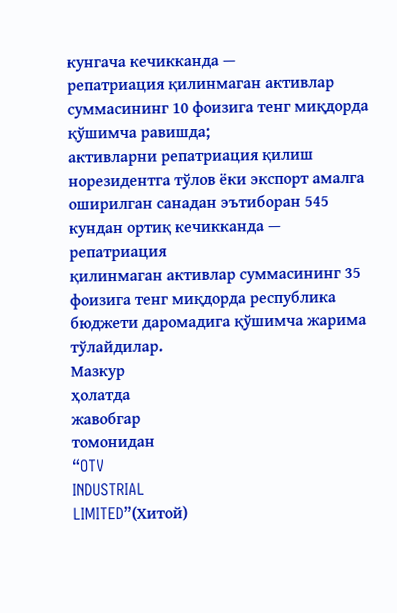кунгача кечикканда —
репатриация қилинмаган активлар суммасининг 10 фоизига тенг миқдорда
қўшимча равишда;
активларни репатриация қилиш норезидентга тўлов ёки экспорт амалга
оширилган санадан эътиборан 545 кундан ортиқ кечикканда — репатриация
қилинмаган активлар суммасининг 35 фоизига тенг миқдорда республика
бюджети даромадига қўшимча жарима тўлайдилар.
Мазкур
ҳолатда
жавобгар
томонидан
“OTV
INDUSTRIAL
LIMITED”(Хитой)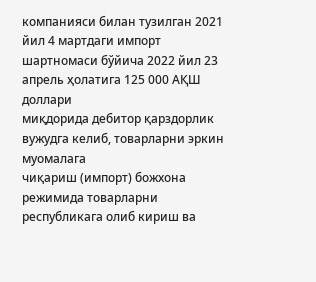компанияси билан тузилган 2021 йил 4 мартдаги импорт
шартномаси бўйича 2022 йил 23 апрель ҳолатига 125 000 АҚШ доллари
миқдорида дебитор қарздорлик вужудга келиб, товарларни эркин муомалага
чиқариш (импорт) божхона режимида товарларни республикага олиб кириш ва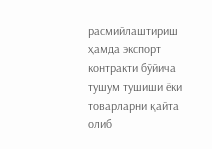расмийлаштириш ҳамда экспорт контракти бўйича тушум тушиши ёки
товарларни қайта олиб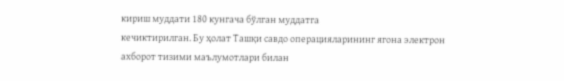кириш муддати 180 кунгача бўлган муддатга
кечиктирилган. Бу ҳолат Ташқи савдо операцияларининг ягона электрон
ахборот тизими маълумотлари билан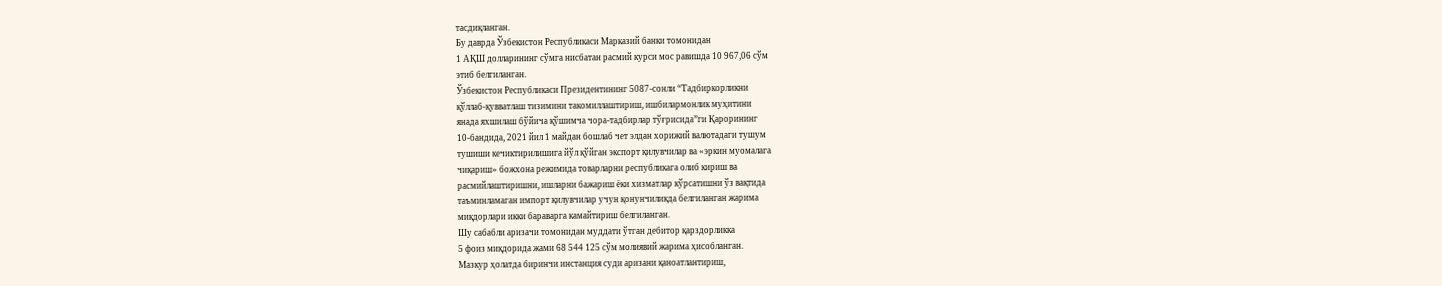тасдиқланган.
Бу даврда Ўзбекистон Республикаси Марказий банки томонидан
1 АҚШ долларининг сўмга нисбатан расмий курси мос равишда 10 967,06 сўм
этиб белгиланган.
Ўзбекистон Республикаси Президентининг 5087-сонли “Тадбиркорликни
қўллаб-қувватлаш тизимини такомиллаштириш, ишбилармонлик муҳитини
янада яхшилаш бўйича қўшимча чора-тадбирлар тўғрисида”ги Қарорининг
10-бандида, 2021 йил 1 майдан бошлаб чет элдан хорижий валютадаги тушум
тушиши кечиктирилишига йўл қўйган экспорт қилувчилар ва «эркин муомалага
чиқариш» божхона режимида товарларни республикага олиб кириш ва
расмийлаштиришни, ишларни бажариш ёки хизматлар кўрсатишни ўз вақтида
таъминламаган импорт қилувчилар учун қонунчиликда белгиланган жарима
миқдорлари икки бараварга камайтириш белгиланган.
Шу сабабли аризачи томонидан муддати ўтган дебитор қарздорликка
5 фоиз миқдорида жами 68 544 125 сўм молиявий жарима ҳисобланган.
Мазкур ҳолатда биринчи инстанция суди аризани қаноатлантириш,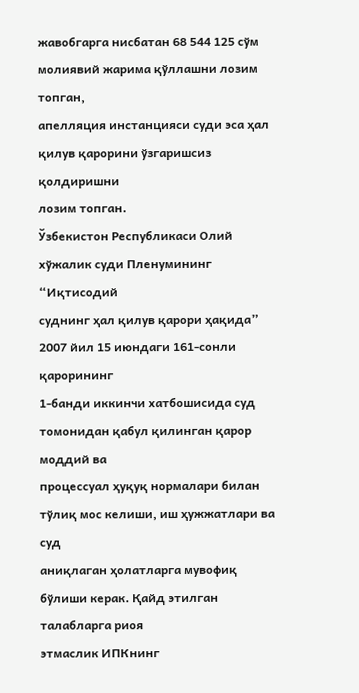жавобгарга нисбатан 68 544 125 сўм молиявий жарима қўллашни лозим топган,
апелляция инстанцияси суди эса ҳал қилув қарорини ўзгаришсиз қолдиришни
лозим топган.
Ўзбекистон Республикаси Олий хўжалик суди Пленумининг “Иқтисодий
суднинг ҳал қилув қарори ҳақида” 2007 йил 15 июндаги 161-сонли қарорининг
1-банди иккинчи хатбошисида суд томонидан қабул қилинган қарор моддий ва
процессуал ҳуқуқ нормалари билан тўлиқ мос келиши, иш ҳужжатлари ва суд
аниқлаган ҳолатларга мувофиқ бўлиши керак. Қайд этилган талабларга риоя
этмаслик ИПКнинг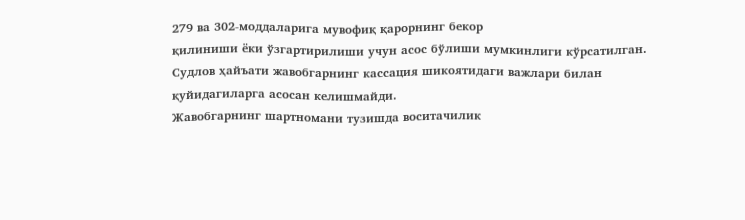279 ва 302-моддаларига мувофиқ қарорнинг бекор
қилиниши ёки ўзгартирилиши учун асос бўлиши мумкинлиги кўрсатилган.
Судлов ҳайъати жавобгарнинг кассация шикоятидаги важлари билан
қуйидагиларга асосан келишмайди.
Жавобгарнинг шартномани тузишда воситачилик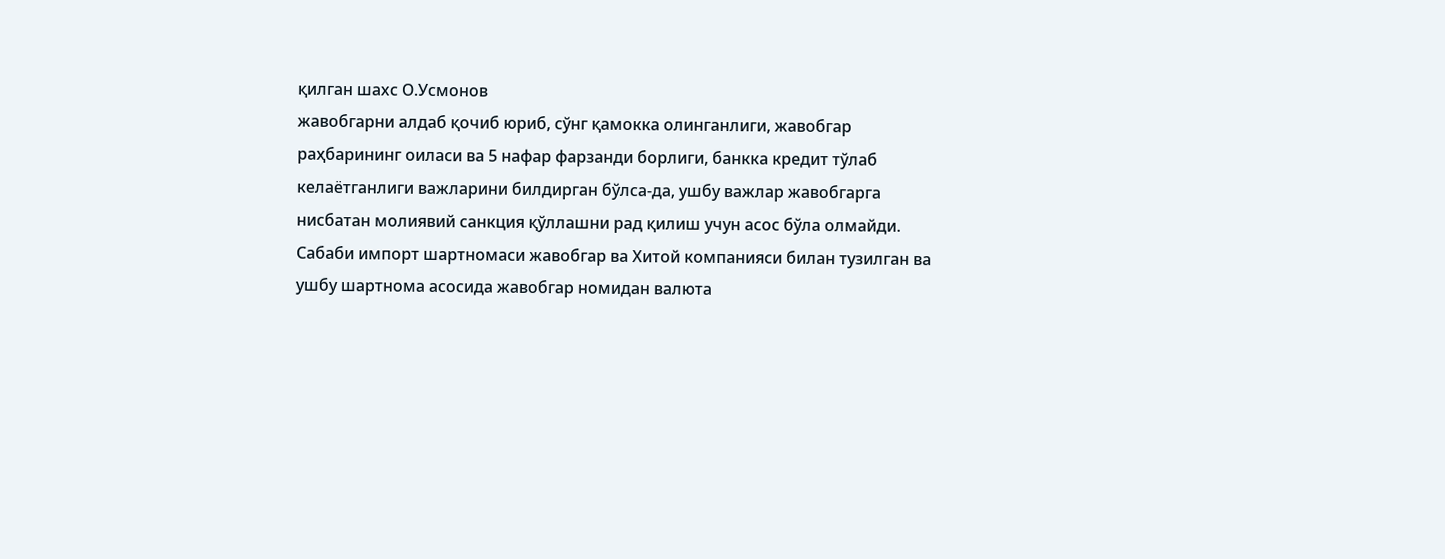қилган шахс О.Усмонов
жавобгарни алдаб қочиб юриб, сўнг қамокка олинганлиги, жавобгар
раҳбарининг оиласи ва 5 нафар фарзанди борлиги, банкка кредит тўлаб
келаётганлиги важларини билдирган бўлса-да, ушбу важлар жавобгарга
нисбатан молиявий санкция қўллашни рад қилиш учун асос бўла олмайди.
Сабаби импорт шартномаси жавобгар ва Хитой компанияси билан тузилган ва
ушбу шартнома асосида жавобгар номидан валюта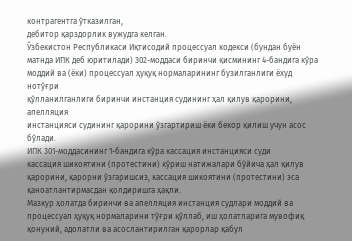контрагентга ўтказилган,
дебитор қарздорлик вужудга келган.
Ўзбекистон Республикаси Иқтисодий процессуал кодекси (бундан буён
матнда ИПК деб юритилади) 302-моддаси биринчи қисмининг 4-бандига кўра
моддий ва (ёки) процессуал ҳуқуқ нормаларининг бузилганлиги ёхуд нотўғри
қўлланилганлиги биринчи инстанция судининг ҳал қилув қарорини, апелляция
инстанцияси судининг қарорини ўзгартириш ёки бекор қилиш учун асос
бўлади.
ИПК 301-моддасининг 1-бандига кўра кассация инстанцияси суди
кассация шикоятини (протестини) кўриш натижалари бўйича ҳал қилув
қарорини, қарорни ўзгаришсиз, кассация шикоятини (протестини) эса
қаноатлантирмасдан қолдиришга ҳақли.
Мазкур ҳолатда биринчи ва апелляция инстанция судлари моддий ва
процессуал ҳуқуқ нормаларини тўғри қўллаб, иш ҳолатларига мувофиқ
қонуний, адолатли ва асослантирилган қарорлар қабул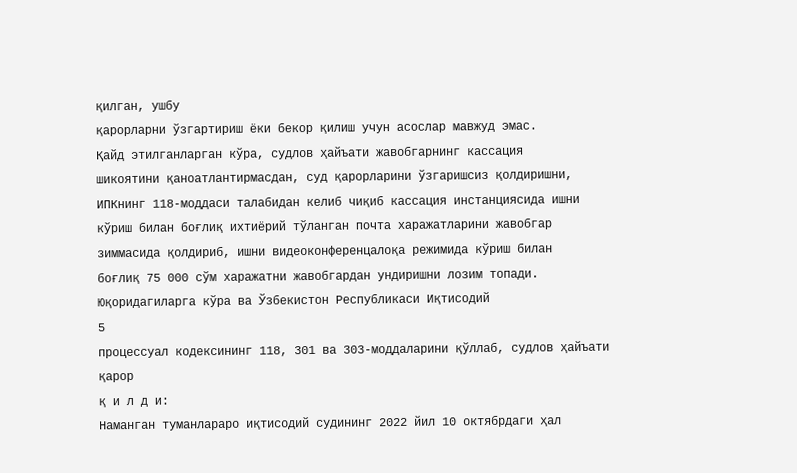қилган, ушбу
қарорларни ўзгартириш ёки бекор қилиш учун асослар мавжуд эмас.
Қайд этилганларган кўра, судлов ҳайъати жавобгарнинг кассация
шикоятини қаноатлантирмасдан, суд қарорларини ўзгаришсиз қолдиришни,
ИПКнинг 118-моддаси талабидан келиб чиқиб кассация инстанциясида ишни
кўриш билан боғлиқ ихтиёрий тўланган почта харажатларини жавобгар
зиммасида қолдириб, ишни видеоконференцалоқа режимида кўриш билан
боғлиқ 75 000 сўм харажатни жавобгардан ундиришни лозим топади.
Юқоридагиларга кўра ва Ўзбекистон Республикаси Иқтисодий
5
процессуал кодексининг 118, 301 ва 303-моддаларини қўллаб, судлов ҳайъати
қарор
қ и л д и:
Наманган туманлараро иқтисодий судининг 2022 йил 10 октябрдаги ҳал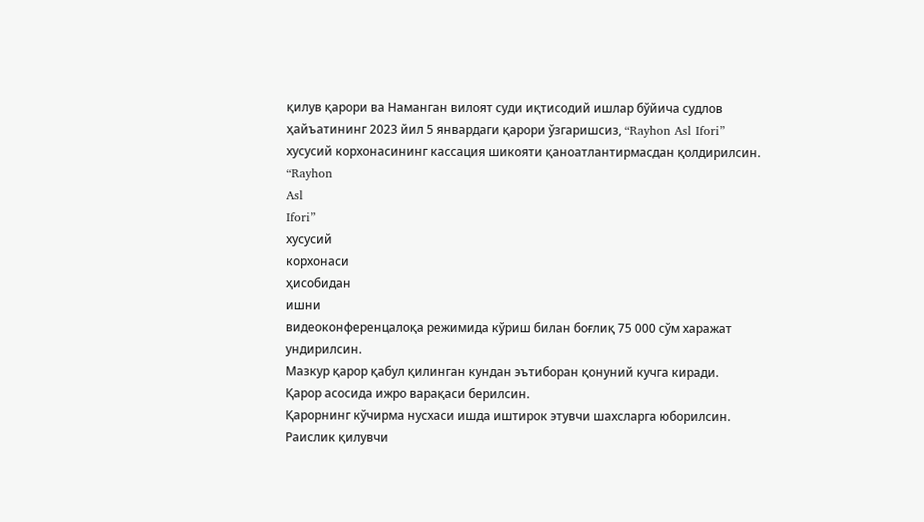қилув қарори ва Наманган вилоят суди иқтисодий ишлар бўйича судлов
ҳайъатининг 2023 йил 5 январдаги қарори ўзгаришсиз, “Rayhon Asl Ifori”
хусусий корхонасининг кассация шикояти қаноатлантирмасдан қолдирилсин.
“Rayhon
Asl
Ifori”
хусусий
корхонаси
ҳисобидан
ишни
видеоконференцалоқа режимида кўриш билан боғлиқ 75 000 сўм харажат
ундирилсин.
Мазкур қарор қабул қилинган кундан эътиборан қонуний кучга киради.
Қарор асосида ижро варақаси берилсин.
Қарорнинг кўчирма нусхаси ишда иштирок этувчи шахсларга юборилсин.
Раислик қилувчи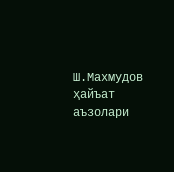Ш.Махмудов
ҳайъат аъзолари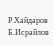Р.Хайдаров
Б.Исрайлов